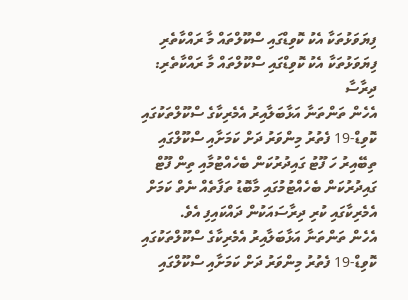ފިޔަވަޅުތަކާ އެކު ކޮވިޑްގައި ސްކޫލްތައް މާ ރައްކާތެރި
ފިޔަވަޅުތަކާ އެކު ކޮވިޑްގައި ސްކޫލްތައް މާ ރައްކާތެރި: ދިރާސާ
އެހެން ތަންތަނާ އަޅާބަލާއިރު އެމެރިކާގެ ސްކޫލްތަކުގައި ކޮވިޑް-19 ފެތުރު މިންވަރު ދަށް ކަމަށާއި ސްކޫލްގައި ތިބޭއިރު ހަ ފޫޓު ގައިދުރުކަން ބެހެއްޓުމާއި ތިން ފޫޓް ގައިދުރުކަން ބެހެއްޓުމުގައި މާބޮޑު ތަފާތެއް ނެތް ކަމަށް އެމެރިކާގައި ކުރި ދިރާސައަކުން ދައްކައިފި އެވެ.
އެހެން ތަންތަނާ އަޅާބަލާއިރު އެމެރިކާގެ ސްކޫލްތަކުގައި ކޮވިޑް-19 ފެތުރު މިންވަރު ދަށް ކަމަށާއި ސްކޫލްގައި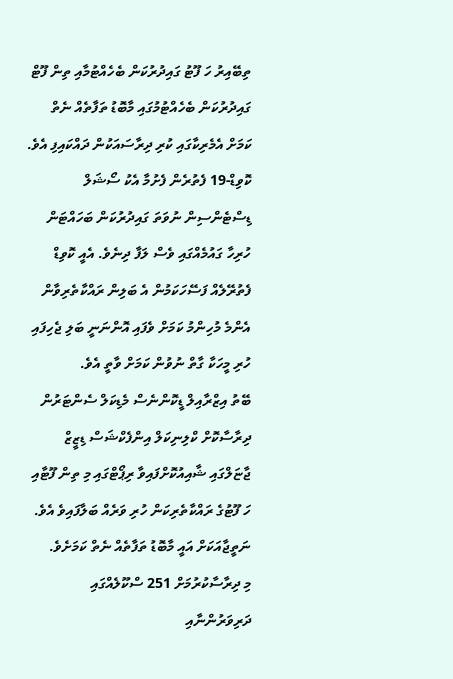ތިބޭއިރު ހަ ފޫޓު ގައިދުރުކަން ބެހެއްޓުމާއި ތިން ފޫޓް ގައިދުރުކަން ބެހެއްޓުމުގައި މާބޮޑު ތަފާތެއް ނެތް ކަމަށް އެމެރިކާގައި ކުރި ދިރާސައަކުން ދައްކައިފި އެވެ.
ކޮވިޑް-19 ފެތުރެން ފެށުމާ އެކު ސޯޝަލް ޑިސްޓެންސިން ނުވަތަ ގައިދުރުކަން ބަހައްޓަން ހުރިހާ ގައުމެއްގައި ވެސް ލަފާ ދިނެވެ. އެއީ ކޮވިޑް ފެތުރޭލެއް ފަސޭހަކަމުން އެ ބަލިން ރައްކާތެރިވާން އެންމެ މުހިންމު ކަމަށް ވެފައި އޮންނަނީ ބަލި ޖެހިފައި ހުރި މީހަކާ ގާތް ނުވުން ކަމަށް ވާތީ އެވެ.
ބޭތު އިޒްރާއިލް ޑީކޮންނެސް މެޑިކަލް ސެންޓަރުން ދިރާސާކޮށް ކްލިނިކަލް އިންފެކްޝަސް ޑިޒީޒް ޖާޏަލްގައި ޝާއިއުކޮށްފައިވާ ރިޕޯޓްގައި މި ތިން ފޫޓާއި ހަ ފޫޓުގެ ރައްކާތެރިކަން ހުރި ވަރެއް ބަލާފައިވެ އެވެ. ނަތީޖާއަކަށް އައީ މާބޮޑު ތަފާތެއް ނެތް ކަމަށެވެ.
މި ދިރާސާކުރުމަށް 251 ސްކޫލެއްގައި ދަރިވަރުންނާއި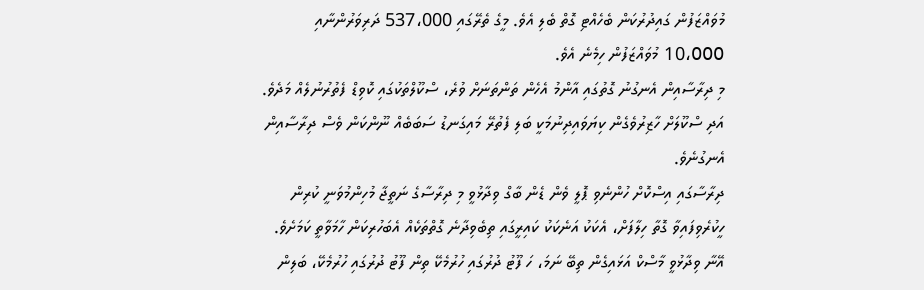މުވައްޒަފުން ގައިދުރުކަން ބެހެއްޓި ގޮތް ބެލި އެވެ. މީގެ ތެރޭގައި 537،000 ދަރިވަރުންނާއި 10،000 މުވައްޒަފުން ހިމެނެ އެވެ.
މި ދިރާސާއިން އެނގުނު ގޮތުގައި އާންމު އެހެން ތަންތަނަށް ވުރެ، ސްކޫލްތަކުގައި ކޮވިޑް ފެތުރުނުލެއް މަދެވެ. އަދި ސްކޫލަށް ހާޒިރުވެގެން ކިޔަވައިދިނުމަކީ ބަލި ފެތުރޭ މައިގަނޑު ސަބަބެއް ނޫންކަން ވެސް ދިރާސާއިން އެނގުނެވެ.
ދިރާސާގައި އިސްކޮށް ހުންނެވި ޕޮލީ ވެން ޑެން ބާގް ވިދާޅުވީ މި ދިރާސާގެ ނަތީޖާ މުހިންމުވަނީ ކުރިން ހީކުރެވިފައިވާ ގޮތާ ހިލާފަށް، އެކަކު އަނެކަކު ކައިރީގައި ތިބެވިދާނެ ގޮތްތަކެއް އެބަހުރިކަން ހާމަވާތީ ކަމަށެވެ. އޭނާ ވިދާޅުވީ މާސްކް އަޅައިގެން ތިބޭ ނަމަ، ހަ ފޫޓު ދުރުގައި ހުރުމެކޭ ތިން ފޫޓު ދުރުގައި ހުރުމެކޭ، ބަލިން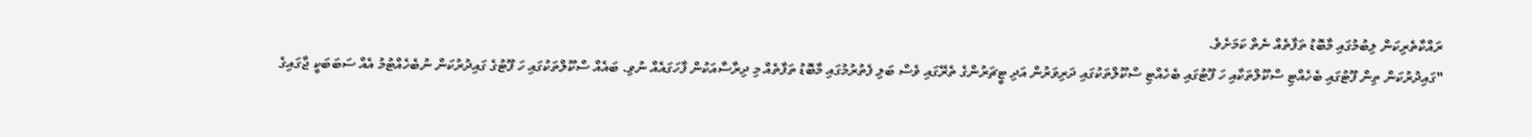ރައްކާތެރިކަން ލިބުމުގައި މާބޮޑު ތަފާތެއް ނެތް ކަމަށެވެ.
"ގައިދުރުކަން ތިން ފޫޓުގައި ބެހެއްޓި ސްކޫލްތަކާއި ހަ ފޫޓުގައި ބެހެއްޓި ސްކޫލްތަކުގައި ދަރިވަރުން އަދި ޓީޗަރުންގެ ތެރޭގައި ވެސް ބަލި ފެތުރުމުގައި މާބޮޑު ތަފާތެއް މި ދިރާސާއަކުން ފާހަގައެއް ނުވި. ބައެއް ސްކޫލްތަކުގައި ހަ ފޫޓުގެ ގައިދުރުކަން ނުބެހެއްޓުމު އެއް ސަބަބަކީ ޖާގައިގެ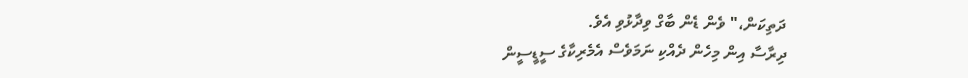ދަތިކަން،" ވެން ޑެން ބާގް ވިދާޅުވި އެވެ.
ދިރާސާ އިން މިހެން ދެއްކި ނަމަވެސް އެމެރިކާގެ ސީޑީސީން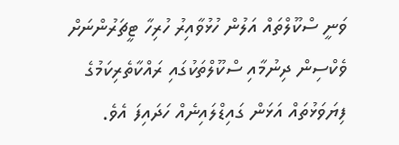ވަނީ ސްކޫލްތައް އަލުން ހުޅުވާއިރު ހުރިހާ ޓީޗަރުންނަށް ވެކްސިން ދިނުމާއި ސްކޫލްތަކުގައި ރައްކާތެރިކަމުގެ ފިޔަވަޅުތައް އަޅަން ގައިޑްލައިނެއް ހަދައިފަ އެވެ.